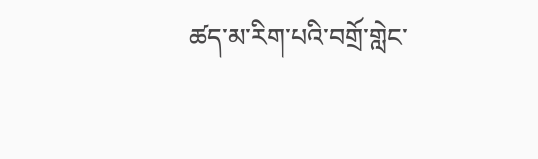ཚད་མ་རིག་པའི་བགྲོ་གླེང་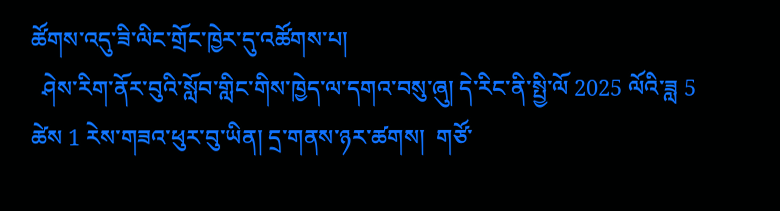ཚོགས་འདུ་ཟི་ལིང་གྲོང་ཁྱེར་དུ་འཚོགས་པ།
  ཤེས་རིག་ནོར་བུའི་སློབ་གླིང་གིས་ཁྱེད་ལ་དགའ་བསུ་ཞུ། དེ་རིང་ནི་སྤྱི་ལོ 2025 ལོའི་ཟླ 5 ཚེས 1 རེས་གཟའ་ཕུར་བུ་ཡིན། དྲ་གནས་ཉར་ཚགས།  གཙོ་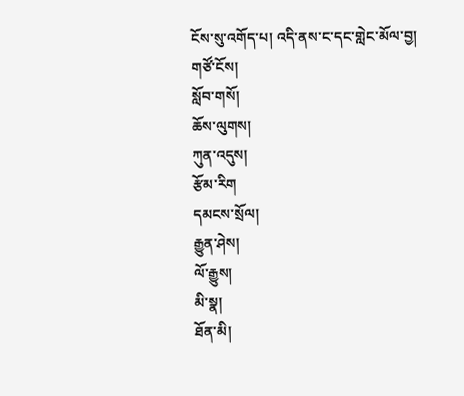ངོས་སུ་འགོད་པ། འདི་ནས་ང་དང་གླེང་མོལ་བྱ།
གཙོ་ངོས།
སློབ་གསོ།
ཆོས་ལུགས།
ཀུན་འདུས།
རྩོམ་རིག
དམངས་སྲོལ།
རྒྱུན་ཤེས།
ལོ་རྒྱུས།
མི་སྣ།
ཐོན་མི།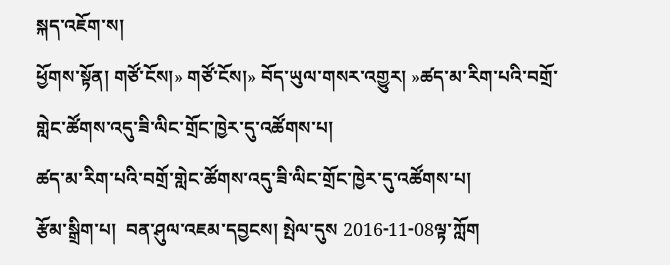སྐད་འཇོག་ས།
ཕྱོགས་སྟོན། གཙོ་ངོས།» གཙོ་ངོས།» བོད་ཡུལ་གསར་འགྱུར། »ཚད་མ་རིག་པའི་བགྲོ་གླེང་ཚོགས་འདུ་ཟི་ལིང་གྲོང་ཁྱེར་དུ་འཚོགས་པ།
ཚད་མ་རིག་པའི་བགྲོ་གླེང་ཚོགས་འདུ་ཟི་ལིང་གྲོང་ཁྱེར་དུ་འཚོགས་པ།
རྩོམ་སྒྲིག་པ།  བན་ཤུལ་འཇམ་དབྱངས། སྤེལ་དུས 2016-11-08ལྟ་ཀློག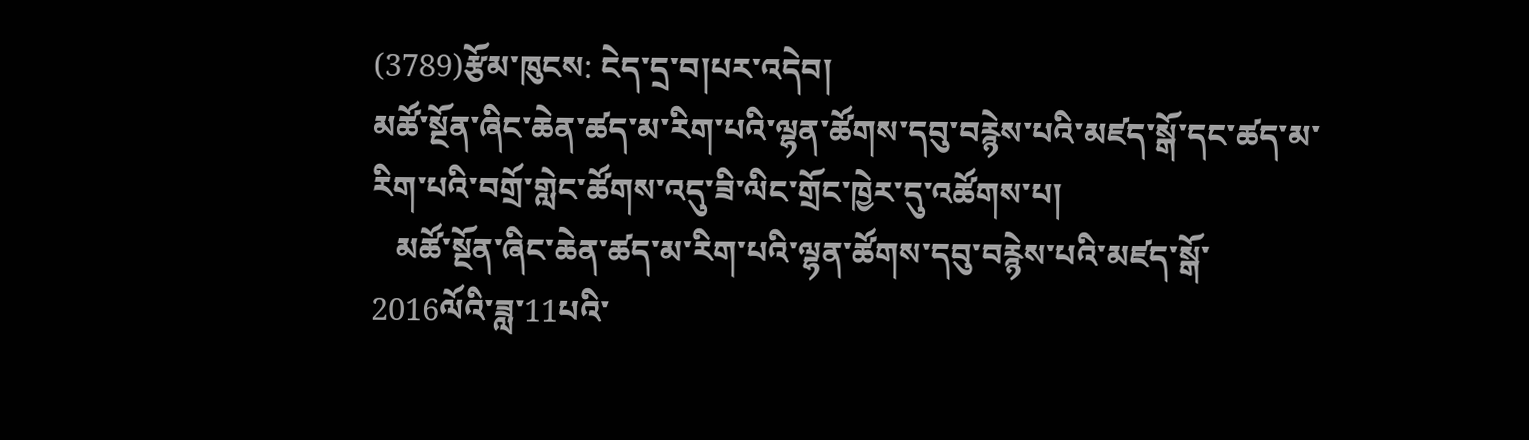(3789)རྩོམ་ཁུངས: ངེད་དྲ་བ།པར་འདེབ།
མཚོ་སྔོན་ཞིང་ཆེན་ཚད་མ་རིག་པའི་ལྷན་ཚོགས་དབུ་བརྙེས་པའི་མཛད་སྒོ་དང་ཚད་མ་རིག་པའི་བགྲོ་གླེང་ཚོགས་འདུ་ཟི་ལིང་གྲོང་ཁྱེར་དུ་འཚོགས་པ།
   མཚོ་སྔོན་ཞིང་ཆེན་ཚད་མ་རིག་པའི་ལྷན་ཚོགས་དབུ་བརྙེས་པའི་མཛད་སྒོ་2016ལོའི་ཟླ་11པའི་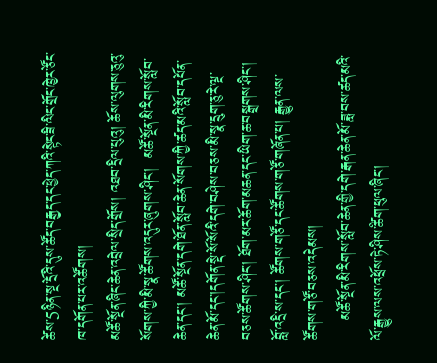ཚེས་5ཉིན་སྔ་དྲོའི་དུས་ཚོད་བརྒྱད་དང་ཕྱེད་ཀའི་སྟེང་ཟི་ལིང་གྲོང་ཁྱེར་ཙོང་ཁ་དགོན་པར་འཚོགས།
མཚོ་སྔོན་ཞིང་ཆེན་འབྲེལ་སྲིད་གྲོས། འཐབ་དྲིལ་པུའུ། ཆོས་ལུགས་ཅུའུ་སོགས་ཀྱི་མི་སྣ་ཚོགས་འདུར་ཞུགས་ཤིང་།  མཚོ་སྔོན་མི་རིགས་སློབ་ཆེན་དང་། མཚོ་སྔོན་དགེ་ཐོན་སློབ་ཆེན་སོགས་ཀྱི་ཚད་མའི་སློབ་དཔོན་ཆེན་མོ་དང་།དགོན་སྡེ་སོ་སོའི་དགེ་བཤེས་བཅས་མི་སྣ་དྲུག་ཅུ་རེ་ལྔ་བཅས་ཚོགས་ཤིང་། ཐོག་མར་ཆོག་མཆན་དང་ཡིག་ཆ་བསྒྲགས་ཤིང་། བློ་འདྲི་ས་དང་། ཚོགས་གཙོ་དང་ཚོགས་གཙོ་གཞོན་པ། རྒྱུན་ལས་ཚོགས་གཙོ་བཅས་འདེམས།
    མཚོ་སྔོན་མི་རིགས་སློབ་ཆེན་གྱི་དགེ་རྒན་ཆེན་མོ་ཟླ་བས་ཚད་མའི་ལོ་རྒྱུས་ལས་འཕྲོས་ཏེ་ཤིས་ཚིག་ཕུལ་ཞིང་།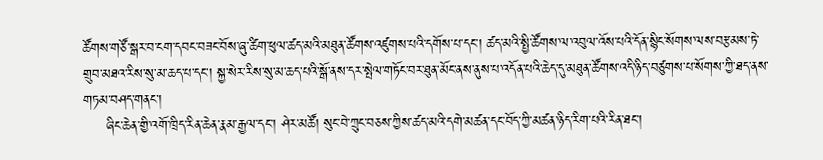ཚོགས་གཙོ་སྒར་བ་ངག་དབང་བཟང་བོས་ཞུ་ཚིག་ཕུལ་ཚད་མའི་མཐུན་ཚོགས་འཛུགས་པའི་དགོས་པ་དང་། ཚད་མའི་སྤྱི་ཚོགས་ལ་འབུལ་འོས་པའི་དོན་སྙིང་སོགས་ལས་བརྩམས་ཏེ་གྲུབ་མཐའ་རིས་སུ་མ་ཆད་པ་དང་། སྐྱ་སེར་རིས་སུ་མ་ཆད་པའི་སྒོ་ནས་དར་སྤེལ་གཏོང་བར་ཐུན་མོང་ནས་ནུས་པ་འདོན་པའི་ཆེད་དུ་མཐུན་ཚོགས་འདི་ཉིད་བཙུགས་པ་སོགས་ཀྱི་ཐད་ནས་གཏམ་བཤད་གནང་།
     ཞིང་ཆེན་གྱི་འགོ་ཁྲིད་རིན་ཆེན་རྣམ་རྒྱལ་དང་། ཤེར་མཚོ། སུང་བེ་ཀྲུང་བཅས་ཀྱིས་ཚད་མའི་དགེ་མཚན་དང་བོད་ཀྱི་མཚན་ཉིད་རིག་པའི་རིན་ཐང་།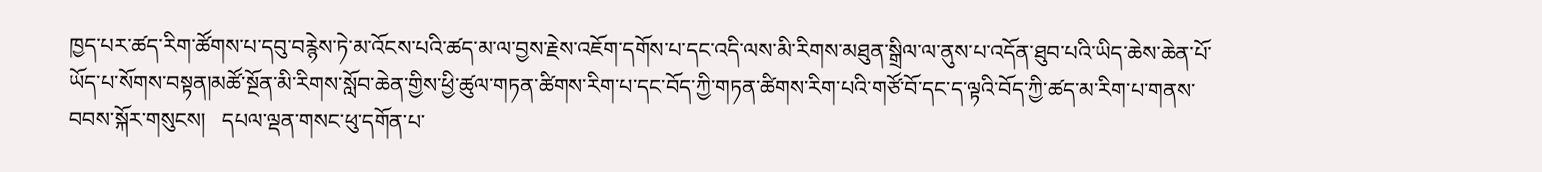ཁྱད་པར་ཚད་རིག་ཚོགས་པ་དབུ་བརྙེས་ཏེ་མ་འོངས་པའི་ཚད་མ་ལ་བྱས་རྗེས་འཇོག་དགོས་པ་དང་འདི་ལས་མི་རིགས་མཐུན་སྒྲིལ་ལ་ནུས་པ་འདོན་ཐུབ་པའི་ཡིད་ཆེས་ཆེན་པོ་ཡོད་པ་སོགས་བསྟན།མཚོ་སྔོན་མི་རིགས་སློབ་ཆེན་གྱིས་ཕྱི་ཚུལ་གཏན་ཚིགས་རིག་པ་དང་བོད་ཀྱི་གཏན་ཚིགས་རིག་པའི་གཙོ་བོ་དང་ད་ལྟའི་བོད་ཀྱི་ཚད་མ་རིག་པ་གནས་བབས་སྐོར་གསུངས།   དཔལ་ལྡན་གསང་ཕུ་དགོན་པ་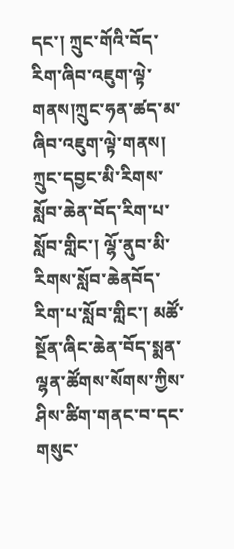དང་། ཀྲུང་གོའི་བོད་རིག་ཞིབ་འཇུག་ལྟེ་གནས།ཀྲུང་ཧན་ཚད་མ་ཞིབ་འཇུག་ལྟེ་གནས། ཀྲུང་དབྱང་མི་རིགས་སློབ་ཆེན་བོད་རིག་པ་སློབ་གླིང་། ལྷོ་ནུབ་མི་རིགས་སློབ་ཆེནབོད་རིག་པ་སློབ་གླིང་། མཚོ་སྔོན་ཞིང་ཆེན་བོད་སྨན་ལྷན་ཚོགས་སོགས་ཀྱིས་ཤིས་ཚིག་གནང་བ་དང་གསུང་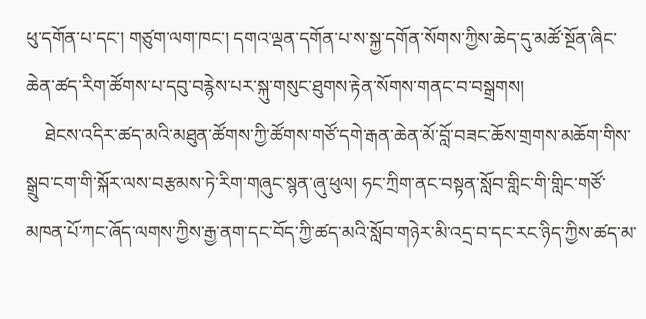ཕུ་དགོན་པ་དང་། གཙུག་ལག་ཁང་། དགའ་ལྡན་དགོན་པ་ས་སྐྱ་དགོན་སོགས་ཀྱིས་ཆེད་དུ་མཚོ་སྔོན་ཞིང་ཆེན་ཚད་རིག་ཚོགས་པ་དབུ་བརྙེས་པར་སྐུ་གསུང་ཐུགས་རྟེན་སོགས་གནང་བ་བསྒྲགས།
    ཐེངས་འདིར་ཚད་མའི་མཐུན་ཚོགས་ཀྱི་ཚོགས་གཙོ་དགེ་རྒན་ཆེན་མོ་བློ་བཟང་ཆོས་གྲགས་མཆོག་གིས་སྒྲུབ་ངག་གི་སྐོར་ལས་བརྩམས་ཏེ་རིག་གཞུང་སྙན་ཞུ་ཕུལ། ཧང་ཀྲིག་ནང་བསྟན་སློབ་གླིང་གི་གླིང་གཙོ་མཁན་པོ་ཀང་ཞོད་ལགས་ཀྱིས་རྒྱ་ནག་དང་བོད་ཀྱི་ཚད་མའི་སློབ་གཉེར་མི་འདྲ་བ་དང་རང་ཉིད་ཀྱིས་ཚད་མ་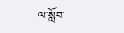ལ་སློབ་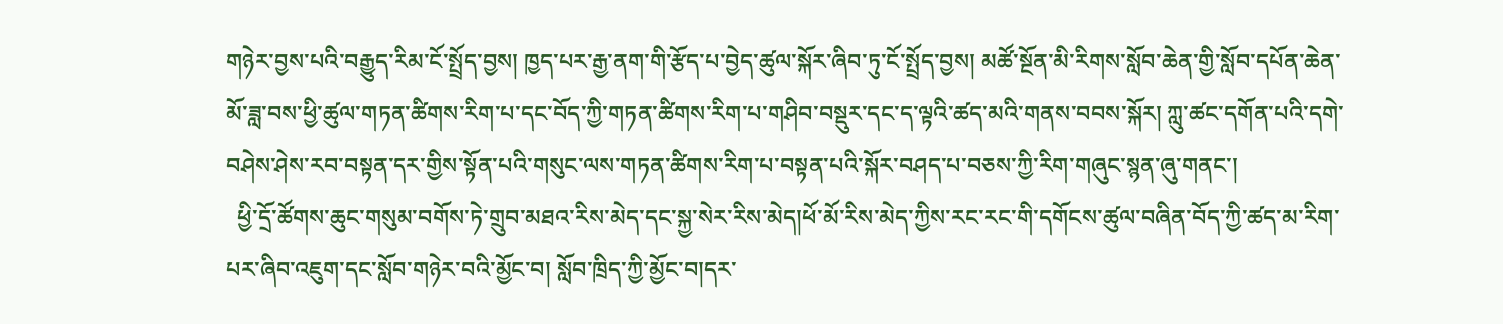གཉེར་བྱས་པའི་བརྒྱུད་རིམ་ངོ་སྤྲོད་བྱས། ཁྱད་པར་རྒྱ་ནག་གི་རྩོད་པ་བྱེད་ཚུལ་སྐོར་ཞིབ་ཏུ་ངོ་སྤྲོད་བྱས། མཚོ་སྔོན་མི་རིགས་སློབ་ཆེན་གྱི་སློབ་དཔོན་ཆེན་མོ་ཟླ་བས་ཕྱི་ཚུལ་གཏན་ཚིགས་རིག་པ་དང་བོད་ཀྱི་གཏན་ཚིགས་རིག་པ་གཤིབ་བསྡུར་དང་ད་ལྟའི་ཚད་མའི་གནས་བབས་སྐོར། ཀླུ་ཚང་དགོན་པའི་དགེ་བཤེས་ཤེས་རབ་བསྟན་དར་གྱིས་སྟོན་པའི་གསུང་ལས་གཏན་ཚིགས་རིག་པ་བསྟན་པའི་སྐོར་བཤད་པ་བཅས་ཀྱི་རིག་གཞུང་སྙན་ཞུ་གནང་།
  ཕྱི་དྲོ་ཚོགས་ཆུང་གསུམ་བགོས་ཏེ་གྲུབ་མཐའ་རིས་མེད་དང་སྐྱ་སེར་རིས་མེད།ཕོ་མོ་རིས་མེད་ཀྱིས་རང་རང་གི་དགོངས་ཚུལ་བཞིན་བོད་ཀྱི་ཚད་མ་རིག་པར་ཞིབ་འཇུག་དང་སློབ་གཉེར་བའི་མྱོང་བ། སློབ་ཁྲིད་ཀྱི་མྱོང་བ།དར་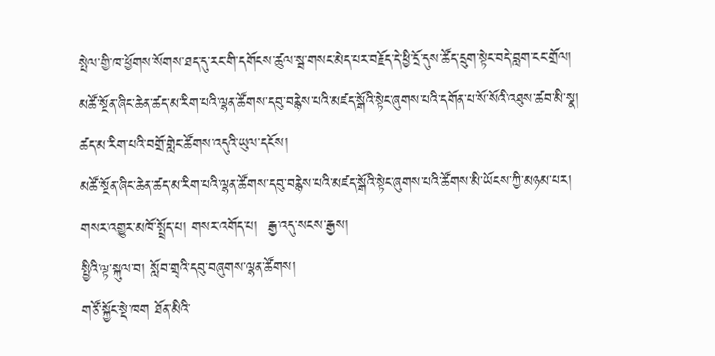སྤེལ་གྱི་ཁ་ཕྱོགས་སོགས་ཐད་དུ་རང་གི་དགོངས་ཚུལ་སྦ་གསང་མེད་པར་བརྗོད་དེ་ཕྱི་དྲོ་དུས་ཚོད་དྲུག་སྟེང་བདེ་བླག་ངང་གྲོལ།
མཚོ་སྔོན་ཞིང་ཆེན་ཚད་མ་རིག་པའི་ལྷན་ཚོགས་དབུ་བརྙེས་པའི་མཛད་སྒོའི་སྟེང་ཞུགས་པའི་དགོན་པ་སོ་སོའི་འཐུས་ཚབ་མི་སྣ།
ཚད་མ་རིག་པའི་བགྲོ་གླེང་ཚོགས་འདུའི་ཡུལ་དངོས།
མཚོ་སྔོན་ཞིང་ཆེན་ཚད་མ་རིག་པའི་ལྷན་ཚོགས་དབུ་བརྙེས་པའི་མཛད་སྒོའི་སྟེང་ཞུགས་པའི་ཚོགས་མི་ཡོངས་ཀྱི་མཉམ་པར།
གསར་འགྱུར་མཁོ་སྤྲོད་པ། གསར་འགོད་པ།  རྒྱ་འདུ་སངས་རྒྱས།
སྤྱིའི་ལྟ་སྐུལ་བ། སློབ་གྲྭའི་དབུ་བཞུགས་ལྷན་ཚོགས།
གཙོ་སྐྱོང་སྡེ་ཁག ཐོན་མིའི་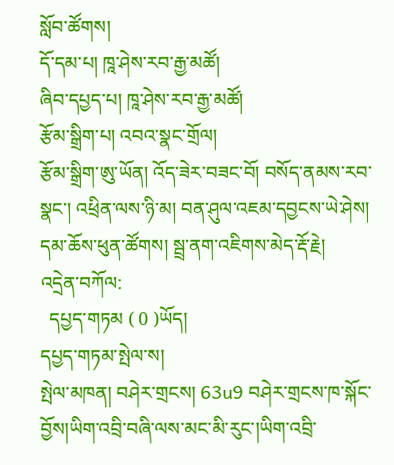སློབ་ཚོགས།
དོ་དམ་པ། ཁཱ་ཤེས་རབ་རྒྱ་མཚོ།
ཞིབ་དཔྱད་པ། ཁཱ་ཤེས་རབ་རྒྱ་མཚོ།
རྩོམ་སྒྲིག་པ། འབའ་སྣང་གྲོལ།
རྩོམ་སྒྲིག་ཨུ་ཡོན། འོད་ཟེར་བཟང་བོ། བསོད་ནམས་རབ་སྣང་། འཕྲིན་ལས་ཉི་མ། བན་ཤུལ་འཇམ་དབྱངས་ཡེ་ཤེས། དམ་ཆོས་ཕུན་ཚོགས། སྦྲ་ནག་འཇིགས་མེད་རྡོ་རྗེ།
འདྲེན་བཀོལ:
  དཔྱད་གཏམ ( 0 )ཡོད།
དཔྱད་གཏམ་སྤེལ་ས།
སྤེལ་མཁན། བཤེར་གྲངས། 63u9 བཤེར་གྲངས་ཁ་སྐོང་བྱོས།ཡིག་འབྲི་བཞི་ལས་མང་མི་རུང་།ཡིག་འབྲི་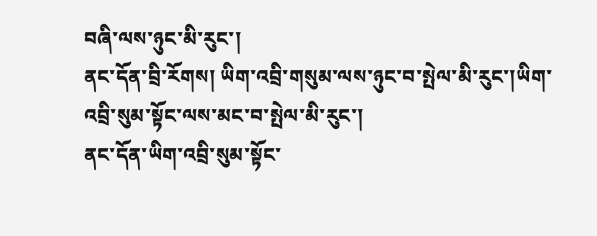བཞི་ལས་ཉུང་མི་རུང་།
ནང་དོན་བྲི་རོགས། ཡིག་འབྲི་གསུམ་ལས་ཉུང་བ་སྤེལ་མི་རུང་།ཡིག་འབྲི་སུམ་སྟོང་ལས་མང་བ་སྤེལ་མི་རུང་།
ནང་དོན་ཡིག་འབྲི་སུམ་སྟོང་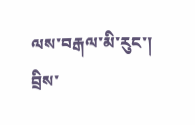ལས་བརྒལ་མི་རུང་། བྲིས་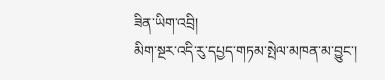ཟིན་ཡིག་འབྲི།
མིག་སྔར་འདི་རུ་དཔྱད་གཏམ་སྤེལ་མཁན་མ་བྱུང་།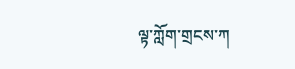ལྟ་ཀློག་གྲངས་ཀ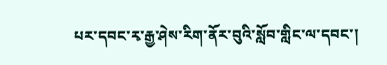པར་དབང་རྭ་རྒྱ་ཤེས་རིག་ནོར་བུའི་སློབ་གླིང་ལ་དབང་།